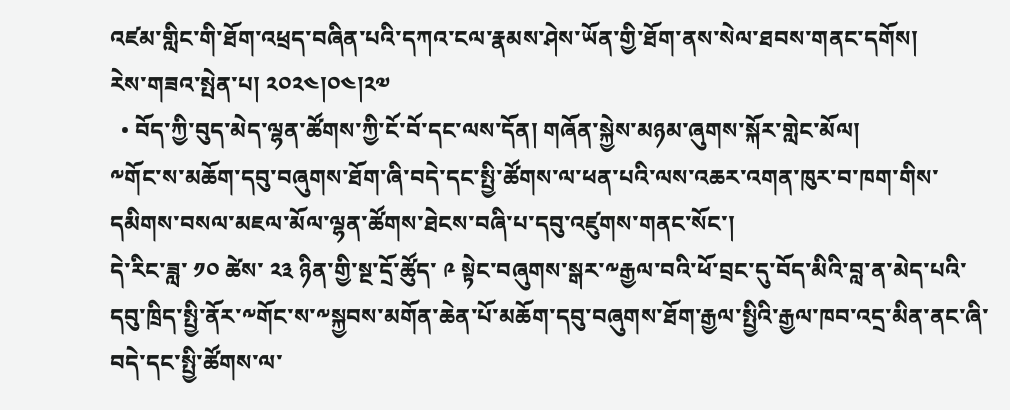འཛམ་གླིང་གི་ཐོག་འཕྲད་བཞིན་པའི་དཀའ་ངལ་རྣམས་ཤེས་ཡོན་གྱི་ཐོག་ནས་སེལ་ཐབས་གནང་དགོས།
རེས་གཟའ་སྤེན་པ། ༢༠༢༤།༠༤།༢༧
  • བོད་ཀྱི་བུད་མེད་ལྷན་ཚོགས་ཀྱི་ངོ་བོ་དང་ལས་དོན། གཞོན་སྐྱེས་མཉམ་ཞུགས་སྐོར་གླེང་མོལ།
༸གོང་ས་མཆོག་དབུ་བཞུགས་ཐོག་ཞི་བདེ་དང་སྤྱི་ཚོགས་ལ་ཕན་པའི་ལས་འཆར་འགན་ཁུར་བ་ཁག་གིས་དམིགས་བསལ་མཇལ་མོལ་ལྷན་ཚོགས་ཐེངས་བཞི་པ་དབུ་འཛུགས་གནང་སོང་།
དེ་རིང་ཟླ་ ༡༠ ཚེས་ ༢༣ ཉིན་གྱི་སྔ་དྲོ་ཚོུད་ ༩ སྟེང་བཞུགས་སྒར་༸རྒྱལ་བའི་ཕོ་བྲང་དུ་བོད་མིའི་བླ་ན་མེད་པའི་དབུ་ཁྲིད་སྤྱི་ནོར་༸གོང་ས་༸སྐྱབས་མགོན་ཆེན་པོ་མཆོག་དབུ་བཞུགས་ཐོག་རྒྱལ་སྤྱིའི་རྒྱལ་ཁབ་འདྲ་མིན་ནང་ཞི་བདེ་དང་སྤྱི་ཚོགས་ལ་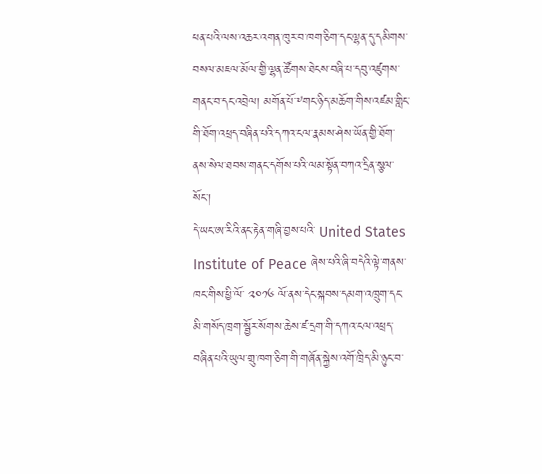ཕན་པའི་ལས་འཆར་འགན་ཁུར་བ་ཁག་ཅིག་དང་ལྷན་དུ་དམིགས་བསལ་མཇལ་མོལ་གྱི་ལྷན་ཚོགས་ཐེངས་བཞི་པ་དབུ་འཛུགས་གནང་བ་དང་འབྲེལ། མགོན་པོ་༸གང་ཉིད་མཆོག་གིས་འཛམ་གླིང་གི་ཐོག་འཕྲད་བཞིན་པའི་དཀའ་ངལ་རྣམས་ཤེས་ཡོན་གྱི་ཐོག་ནས་སེལ་ཐབས་གནང་དགོས་པའི་ལམ་སྟོན་བཀའ་དྲིན་སྩལ་སོང་།
དེ་ཡང་ཨ་རིའི་ནང་རྟེན་གཞི་བྱས་པའི་ United States Institute of Peace ཞེས་པའི་ཞི་བདེའི་ལྟེ་གནས་ཁང་གིས་ཕྱི་ལོ་ ༢༠༡༦ ལོ་ནས་དེང་སྐབས་དམག་འཁྲུག་དང་མི་གསོད་ཁྲག་སྦྱོར་སོགས་ཆེས་ཛ་དྲག་གི་དཀའ་ངལ་འཕྲད་བཞིན་པའི་ཡུལ་གྲུ་ཁག་ཅིག་གི་གཞོན་སྐྱེས་འགོ་ཁྲིད་མི་ཉུང་བ་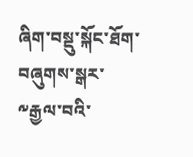ཞིག་བསྡུ་སྐོང་ཐོག་བཞུགས་སྒར་༸རྒྱལ་བའི་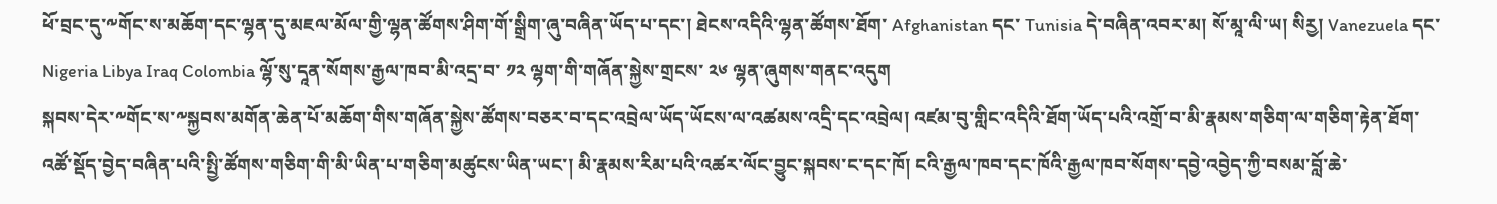ཕོ་བྲང་དུ་༸གོང་ས་མཆོག་དང་ལྷན་དུ་མཇལ་མོལ་གྱི་ལྷན་ཚོགས་ཤིག་གོ་སྒྲིག་ཞུ་བཞིན་ཡོད་པ་དང་། ཐེངས་འདིའི་ལྷན་ཚོགས་ཐོག་ Afghanistan དང་ Tunisia དེ་བཞིན་འབར་མ། སོ་མཱ་ལི་ཡ། སིརྱ། Vanezuela དང་ Nigeria Libya Iraq Colombia ལྷོ་སུ་དཱན་སོགས་རྒྱལ་ཁབ་མི་འདྲ་བ་ ༡༢ ལྷག་གི་གཞོན་སྐྱེས་གྲངས་ ༢༦ ལྷན་ཞུགས་གནང་འདུག
སྐབས་དེར་༸གོང་ས་༸སྐྱབས་མགོན་ཆེན་པོ་མཆོག་གིས་གཞོན་སྐྱེས་ཚོགས་བཅར་བ་དང་འབྲེལ་ཡོད་ཡོངས་ལ་འཚམས་འདྲི་དང་འབྲེལ། འཛམ་བུ་གླིང་འདིའི་ཐོག་ཡོད་པའི་འགྲོ་བ་མི་རྣམས་གཅིག་ལ་གཅིག་རྟེན་ཐོག་འཚོ་སྡོད་བྱེད་བཞིན་པའི་སྤྱི་ཚོགས་གཅིག་གི་མི་ཡིན་པ་གཅིག་མཚུངས་ཡིན་ཡང་། མི་རྣམས་རིམ་པའི་འཚར་ལོང་བྱུང་སྐབས་ང་དང་ཁོ། ངའི་རྒྱལ་ཁབ་དང་ཁོའི་རྒྱལ་ཁབ་སོགས་དབྱེ་འབྱེད་ཀྱི་བསམ་བློ་ཆེ་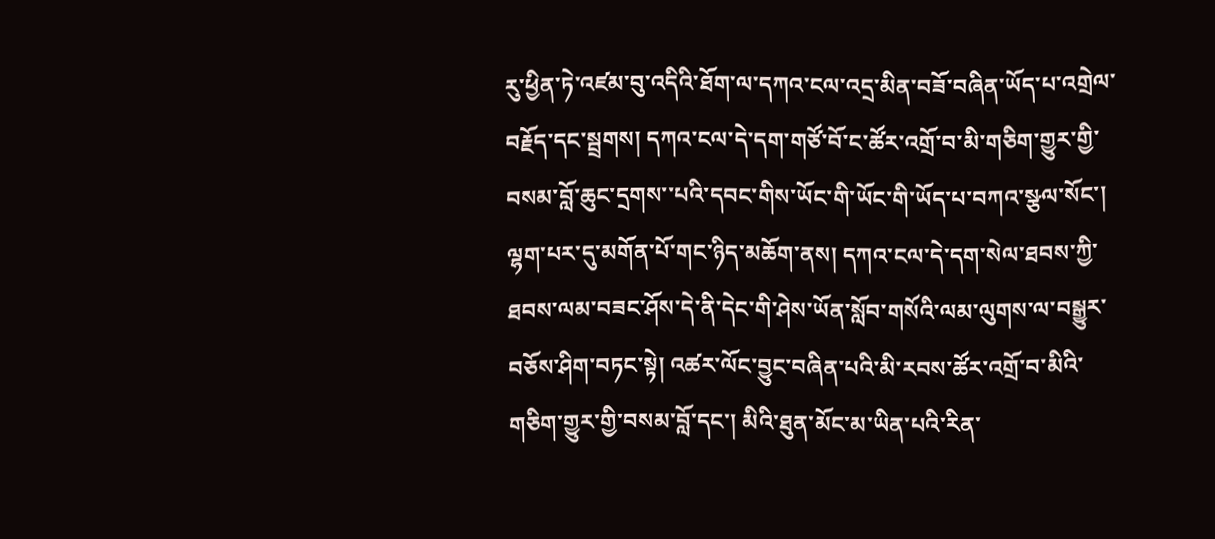རུ་ཕྱིན་ཏེ་འཛམ་བུ་འདིའི་ཐོག་ལ་དཀའ་ངལ་འདྲ་མིན་བཟོ་བཞིན་ཡོད་པ་འགྲེལ་བརྗོད་དང་སྦྲགས། དཀའ་ངལ་དེ་དག་གཙོ་བོ་ང་ཚོར་འགྲོ་བ་མི་གཅིག་གྱུར་གྱི་བསམ་བློ་ཆུང་དྲགས་་པའི་དབང་གིས་ཡོང་གི་ཡོང་གི་ཡོད་པ་བཀའ་སྩལ་སོང་།
ལྷག་པར་དུ་མགོན་པོ་གང་ཉིད་མཆོག་ནས། དཀའ་ངལ་དེ་དག་སེལ་ཐབས་ཀྱི་ཐབས་ལམ་བཟང་ཤོས་དེ་ནི་དེང་གི་ཤེས་ཡོན་སློབ་གསོའི་ལམ་ལུགས་ལ་བསྒྱུར་བཅོས་ཤིག་བཏང་སྟེ། འཚར་ལོང་བྱུང་བཞིན་པའི་མི་རབས་ཚོར་འགྲོ་བ་མིའི་གཅིག་གྱུར་གྱི་བསམ་བློ་དང་། མིའི་ཐུན་མོང་མ་ཡིན་པའི་རིན་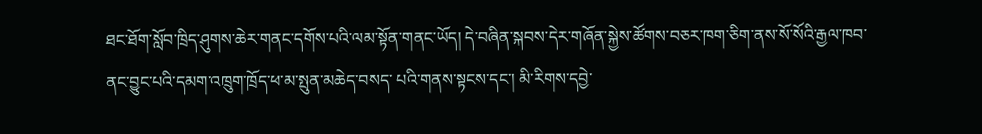ཐང་ཐོག་སློབ་ཁྲིད་ཤུགས་ཆེར་གནང་དགོས་པའི་ལམ་སྟོན་གནང་ཡོད། དེ་བཞིན་སྐབས་དེར་གཞོན་སྐྱེས་ཚོགས་བཅར་ཁག་ཅིག་ནས་སོ་སོའི་རྒྱལ་ཁབ་ནང་བྱུང་པའི་དམག་འཁྲུག་ཁྲོད་ཕ་མ་སྤུན་མཆེད་བསད་ པའི་གནས་སྟངས་དང་། མི་རིགས་དབྱེ་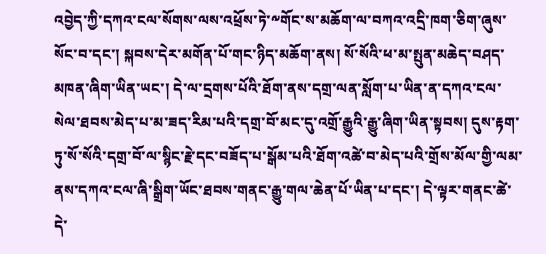འབྱེད་ཀྱི་དཀའ་ངལ་སོགས་ལས་འཕྲོས་ཏེ་༸གོང་ས་མཆོག་ལ་བཀའ་འདྲི་ཁག་ཅིག་ཞུས་སོང་བ་དང་། སྐབས་དེར་མགོན་པོ་གང་ཉིད་མཆོག་ནས། སོ་སོའི་ཕ་མ་སྤུན་མཆེད་བཤད་མཁན་ཞིག་ཡིན་ཡང་། དེ་ལ་དྲགས་པོའི་ཐོག་ནས་དགྲ་ལན་སློག་པ་ཡིན་ན་དཀའ་ངལ་སེལ་ཐབས་མེད་པ་མ་ཟད་རིམ་པའི་དགྲ་བོ་མང་དུ་འགྲོ་རྒྱུའི་རྒྱུ་ཞིག་ཡིན་སྟབས། དུས་རྟག་ཏུ་སོ་སོའི་དགྲ་བོ་ལ་སྙིང་རྗེ་དང་བཟོད་པ་སྒོམ་པའི་ཐོག་འཚེ་བ་མེད་པའི་གྲོས་མོལ་གྱི་ལམ་ནས་དཀའ་ངལ་ཞི་སྒྲིག་ཡོང་ཐབས་གནང་རྒྱུ་གལ་ཆེན་པོ་ཡིན་པ་དང་། དེ་ལྟར་གནང་ཚེ་དེ་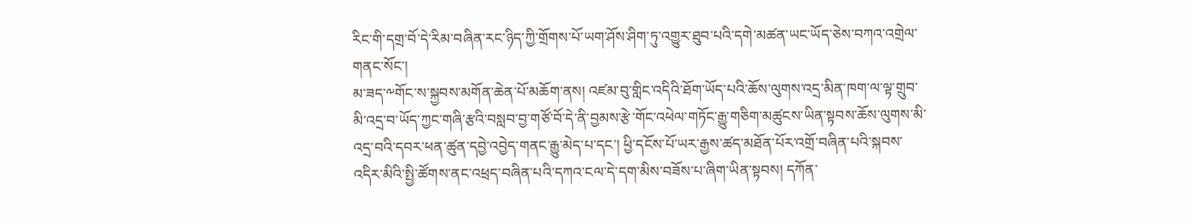རིང་གི་དགྲ་བོ་དེ་རིམ་བཞིན་རང་ཉིད་ཀྱི་གྲོགས་པོ་ཡག་ཤོས་ཤིག་ཏུ་འགྱུར་ཐུབ་པའི་དགེ་མཚན་ཡང་ཡོད་ཅེས་བཀའ་འགྲེལ་གནང་སོང་།
མ་ཟད་༸གོང་ས་སྐྱབས་མགོན་ཆེན་པོ་མཆོག་ནས། འཛམ་བུ་གླིང་འདིའི་ཐོག་ཡོད་པའི་ཆོས་ལུགས་འདྲ་མིན་ཁག་ལ་ལྟ་གྲུབ་མི་འདྲ་བ་ཡོད་ཀྱང་གཞི་རྩའི་བསླབ་བྱ་གཙོ་བོ་དེ་ནི་བྱམས་རྩེ་གོང་འཕེལ་གཏོང་རྒྱུ་གཅིག་མཚུངས་ཡིན་སྟབས་ཆོས་ལུགས་མི་འདྲ་བའི་དབར་ཕན་ཚུན་དབྱེ་འབྱེད་གནང་རྒྱུ་མེད་པ་དང་། ཕྱི་དངོས་པོ་ཡར་རྒྱས་ཚད་མཐོན་པོར་འགྲོ་བཞིན་པའི་སྐབས་འདིར་མིའི་སྤྱི་ཚོགས་ནང་འཕྲད་བཞིན་པའི་དཀའ་ངལ་དེ་དག་མིས་བཟོས་པ་ཞིག་ཡིན་སྟབས། དཀོན་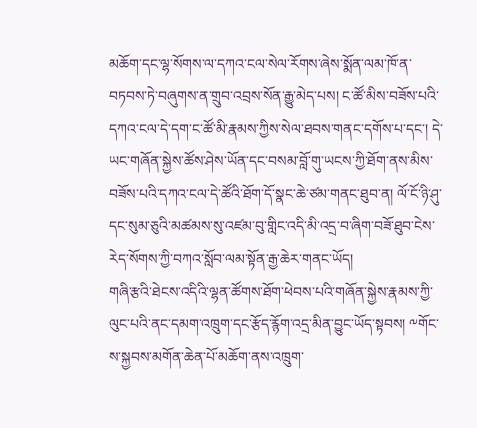མཆོག་དང་ལྷ་སོགས་ལ་དཀའ་ངལ་སེལ་རོགས་ཞེས་སྨོན་ལམ་ཁོ་ན་བཏབས་ཏེ་བཞུགས་ན་གྲུབ་འབྲས་སོན་རྒྱུ་མེད་པས། ང་ཚོ་མིས་བཟོས་པའི་དཀའ་ངལ་དེ་དག་ང་ཚོ་མི་རྣམས་ཀྱིས་སེལ་ཐབས་གནང་དགོས་པ་དང་། དེ་ཡང་གཞོན་སྐྱེས་ཚོས་ཤེས་ཡོན་དང་བསམ་བློ་གུ་ཡངས་ཀྱི་ཐོག་ནས་མིས་བཟོས་པའི་དཀའ་ངལ་དེ་ཚོའི་ཐོག་དོ་སྣང་ཆེ་ཙམ་གནང་ཐུབ་ན། ལོ་ངོ་ཉི་ཤུ་དང་སུམ་ཅུའི་མཚམས་སུ་འཛམ་བུ་གླིང་འདི་མི་འདྲ་བ་ཞིག་བཟོ་ཐུབ་ངེས་རེད་སོགས་ཀྱི་བཀའ་སློབ་ལམ་སྟོན་རྒྱ་ཆེར་གནང་ཡོད།
གཞི་རྩའི་ཐེངས་འདིའི་ལྷན་ཚོགས་ཐོག་ཕེབས་པའི་གཞོན་སྐྱེས་རྣམས་ཀྱི་ལུང་པའི་ནང་དམག་འཁྲུག་དང་རྩོད་རྙོག་འདྲ་མིན་བྱུང་ཡོད་སྟབས། ༸གོང་ས་སྐྱབས་མགོན་ཆེན་པོ་མཆོག་ནས་འཁྲུག་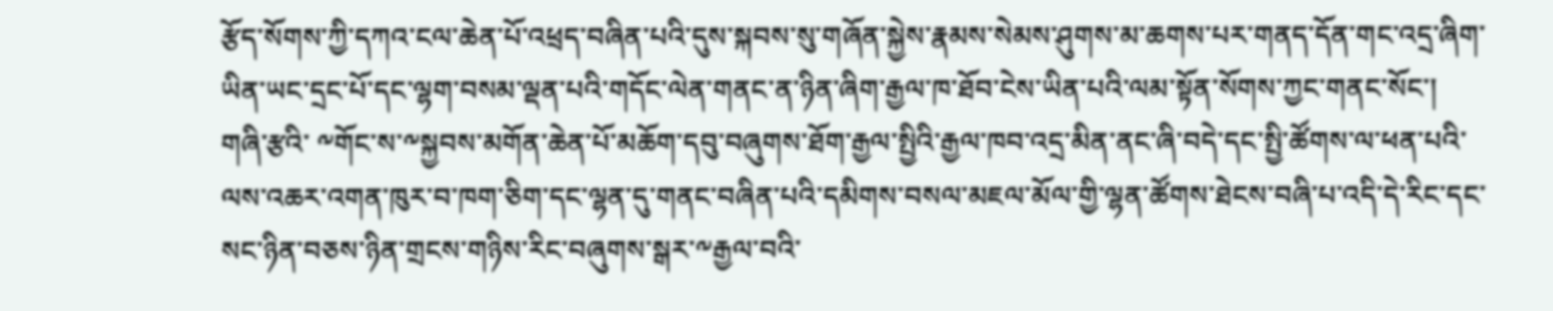རྩོད་སོགས་ཀྱི་དཀའ་ངལ་ཆེན་པོ་འཕྲད་བཞིན་པའི་དུས་སྐབས་སུ་གཞོན་སྐྱེས་རྣམས་སེམས་ཤུགས་མ་ཆགས་པར་གནད་དོན་གང་འདྲ་ཞིག་ཡིན་ཡང་དྲང་པོ་དང་ལྷག་བསམ་ལྡན་པའི་གདོང་ལེན་གནང་ན་ཉིན་ཞིག་རྒྱལ་ཁ་ཐོབ་ངེས་ཡིན་པའི་ལམ་སྟོན་སོགས་ཀྱང་གནང་སོང་།
གཞི་རྩའི་ ༸གོང་ས་༸སྐྱབས་མགོན་ཆེན་པོ་མཆོག་དབུ་བཞུགས་ཐོག་རྒྱལ་སྤྱིའི་རྒྱལ་ཁབ་འདྲ་མིན་ནང་ཞི་བདེ་དང་སྤྱི་ཚོགས་ལ་ཕན་པའི་ལས་འཆར་འགན་ཁུར་བ་ཁག་ཅིག་དང་ལྷན་དུ་གནང་བཞིན་པའི་དམིགས་བསལ་མཇལ་མོལ་གྱི་ལྷན་ཚོགས་ཐེངས་བཞི་པ་འདི་དེ་རིང་དང་སང་ཉིན་བཅས་ཉིན་གྲངས་གཉིས་རིང་བཞུགས་སྒར་༸རྒྱལ་བའི་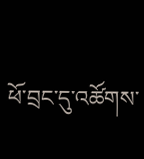ཕོ་བྲང་དུ་འཚོགས་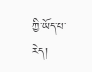ཀྱི་ཡོད་པ་རེད།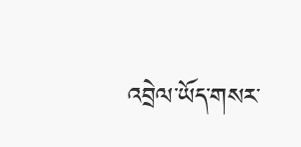འབྲེལ་ཡོད་གསར་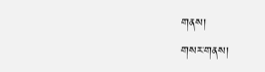གནས།
གསར་གནས།